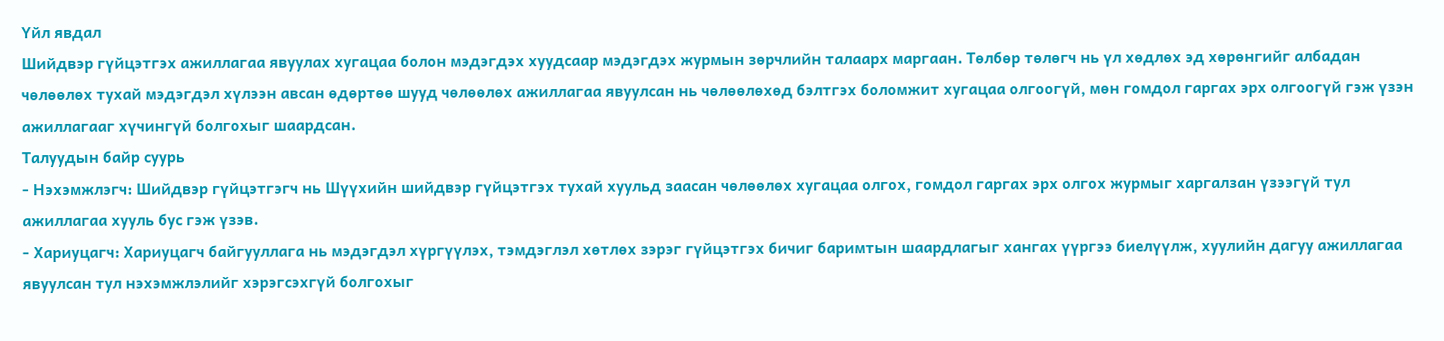Үйл явдал
Шийдвэр гүйцэтгэх ажиллагаа явуулах хугацаа болон мэдэгдэх хуудсаар мэдэгдэх журмын зөрчлийн талаарх маргаан. Төлбөр төлөгч нь үл хөдлөх эд хөрөнгийг албадан чөлөөлөх тухай мэдэгдэл хүлээн авсан өдөртөө шууд чөлөөлөх ажиллагаа явуулсан нь чөлөөлөхөд бэлтгэх боломжит хугацаа олгоогүй, мөн гомдол гаргах эрх олгоогүй гэж үзэн ажиллагааг хүчингүй болгохыг шаардсан.
Талуудын байр суурь
- Нэхэмжлэгч: Шийдвэр гүйцэтгэгч нь Шүүхийн шийдвэр гүйцэтгэх тухай хуульд заасан чөлөөлөх хугацаа олгох, гомдол гаргах эрх олгох журмыг харгалзан үзээгүй тул ажиллагаа хууль бус гэж үзэв.
- Хариуцагч: Хариуцагч байгууллага нь мэдэгдэл хүргүүлэх, тэмдэглэл хөтлөх зэрэг гүйцэтгэх бичиг баримтын шаардлагыг хангах үүргээ биелүүлж, хуулийн дагуу ажиллагаа явуулсан тул нэхэмжлэлийг хэрэгсэхгүй болгохыг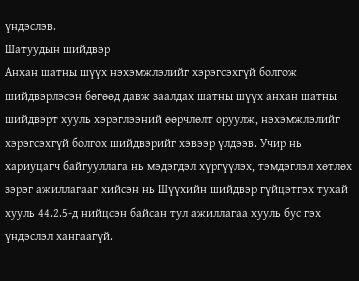үндэслэв.
Шатуудын шийдвэр
Анхан шатны шүүх нэхэмжлэлийг хэрэгсэхгүй болгож шийдвэрлэсэн бөгөөд давж заалдах шатны шүүх анхан шатны шийдвэрт хууль хэрэглээний өөрчлөлт оруулж, нэхэмжлэлийг хэрэгсэхгүй болгох шийдвэрийг хэвээр үлдээв. Учир нь хариуцагч байгууллага нь мэдэгдэл хүргүүлэх, тэмдэглэл хөтлөх зэрэг ажиллагааг хийсэн нь Шүүхийн шийдвэр гүйцэтгэх тухай хууль 44.2.5-д нийцсэн байсан тул ажиллагаа хууль бус гэх үндэслэл хангаагүй.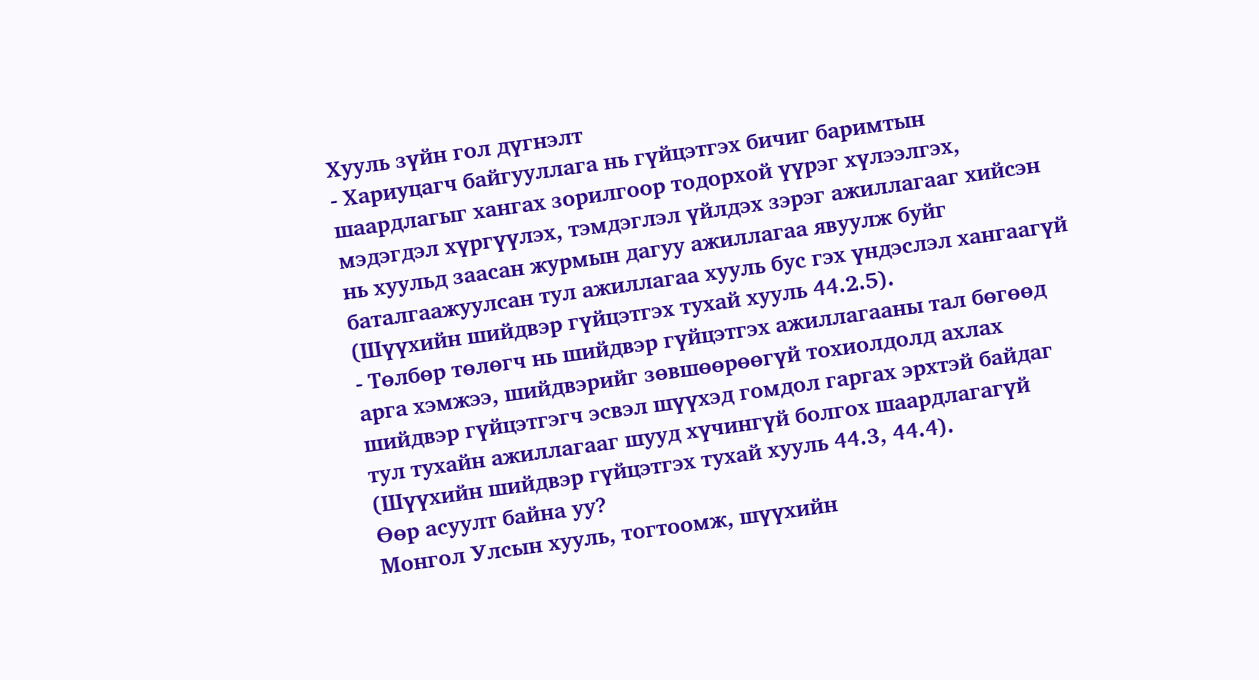Хууль зүйн гол дүгнэлт
- Хариуцагч байгууллага нь гүйцэтгэх бичиг баримтын шаардлагыг хангах зорилгоор тодорхой үүрэг хүлээлгэх, мэдэгдэл хүргүүлэх, тэмдэглэл үйлдэх зэрэг ажиллагааг хийсэн нь хуульд заасан журмын дагуу ажиллагаа явуулж буйг баталгаажуулсан тул ажиллагаа хууль бус гэх үндэслэл хангаагүй (Шүүхийн шийдвэр гүйцэтгэх тухай хууль 44.2.5).
- Төлбөр төлөгч нь шийдвэр гүйцэтгэх ажиллагааны тал бөгөөд арга хэмжээ, шийдвэрийг зөвшөөрөөгүй тохиолдолд ахлах шийдвэр гүйцэтгэгч эсвэл шүүхэд гомдол гаргах эрхтэй байдаг тул тухайн ажиллагааг шууд хүчингүй болгох шаардлагагүй (Шүүхийн шийдвэр гүйцэтгэх тухай хууль 44.3, 44.4).
Өөр асуулт байна уу?
Монгол Улсын хууль, тогтоомж, шүүхийн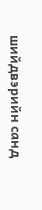шийдвэрийн санд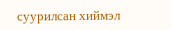суурилсан хиймэл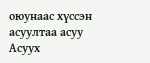оюунаас хүссэн асуултаа асуу
Асуух